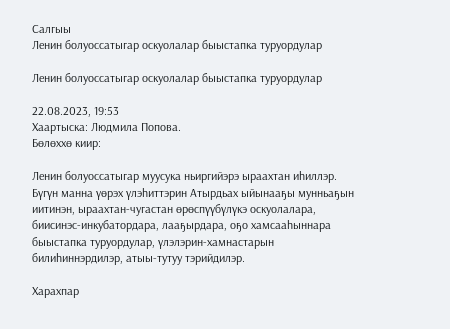Салгыы
Ленин болуоссатыгар оскуолалар быыстапка туруордулар

Ленин болуоссатыгар оскуолалар быыстапка туруордулар

22.08.2023, 19:53
Хаартыска: Людмила Попова.
Бөлөххө киир:

Ленин болуоссатыгар муусука ньиргийэрэ ыраахтан иһиллэр. Бүгүн манна үөрэх үлэһиттэрин Атырдьах ыйынааҕы мунньаҕын иитинэн, ыраахтан-чугастан өрөспүүбүлүкэ оскуолалара,  биисинэс-инкубатордара, лааҕырдара, оҕо хамсааһыннара быыстапка туруордулар, үлэлэрин-хамнастарын билиһиннэрдилэр, атыы-тутуу тэрийдилэр.

Харахпар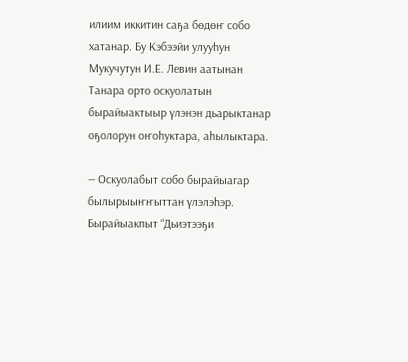илиим иккитин саҕа бөдөҥ собо хатанар. Бу Кэбээйи улууһун Мукучутун И.Е. Левин аатынан Танара орто оскуолатын бырайыактыыр үлэнэн дьарыктанар оҕолорун оҥоһуктара, аһылыктара.

— Оскуолабыт собо бырайыагар былырыыҥҥыттан үлэлэһэр. Бырайыакпыт “Дьиэтээҕи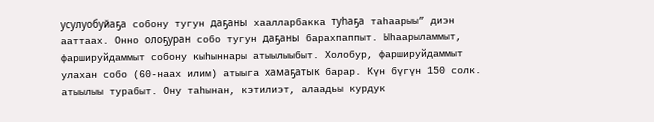усулуобуйаҕа собону тугун даҕаны хаалларбакка туһаҕа таһаарыы” диэн ааттаах. Онно олоҕуран собо тугун даҕаны барахпаппыт. Ыһаарыламмыт, фаршируйдаммыт собону кыһыннары атыылыыбыт. Холобур, фаршируйдаммыт улахан собо (60-наах илим) атыыга хамаҕатык барар. Күн бүгүн 150 солк. атыылыы турабыт. Ону таһынан, кэтилиэт, алаадьы курдук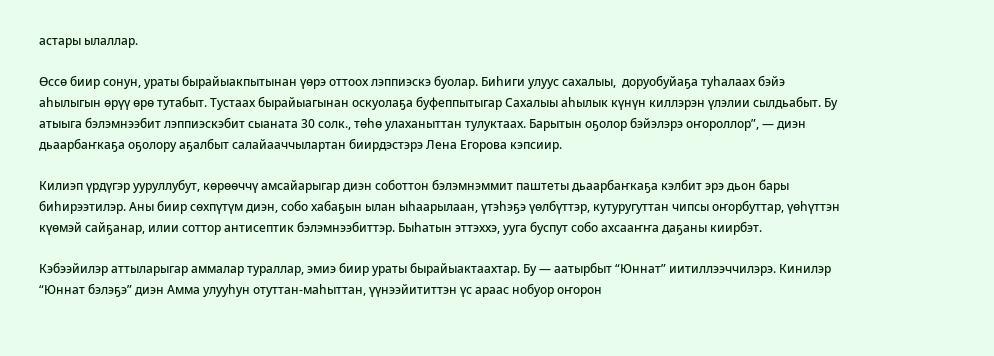астары ылаллар.

Өссө биир сонун, ураты бырайыакпытынан үөрэ оттоох лэппиэскэ буолар. Биһиги улуус сахалыы,  доруобуйаҕа туһалаах бэйэ аһылыгын өрүү өрө тутабыт. Тустаах бырайыагынан оскуолаҕа буфеппытыгар Сахалыы аһылык күнүн киллэрэн үлэлии сылдьабыт. Бу атыыга бэлэмнээбит лэппиэскэбит сыаната 30 солк., төһө улаханыттан тулуктаах. Барытын оҕолор бэйэлэрэ оҥороллор”, — диэн дьаарбаҥкаҕа оҕолору аҕалбыт салайааччылартан биирдэстэрэ Лена Егорова кэпсиир.

Килиэп үрдүгэр ууруллубут, көрөөччү амсайарыгар диэн соботтон бэлэмнэммит паштеты дьаарбаҥкаҕа кэлбит эрэ дьон бары биһирээтилэр. Аны биир сөхпүтүм диэн, собо хабаҕын ылан ыһаарылаан, үтэһэҕэ үөлбүттэр, кутуругуттан чипсы оҥорбуттар, үөһүттэн күөмэй сайҕанар, илии соттор антисептик бэлэмнээбиттэр. Быһатын эттэххэ, ууга буспут собо ахсааҥҥа даҕаны киирбэт.

Кэбээйилэр аттыларыгар аммалар тураллар, эмиэ биир ураты бырайыактаахтар. Бу — аатырбыт “Юннат” иитиллээччилэрэ. Кинилэр “Юннат бэлэҕэ” диэн Амма улууһун отуттан-маһыттан, үүнээйититтэн үс араас нобуор оҥорон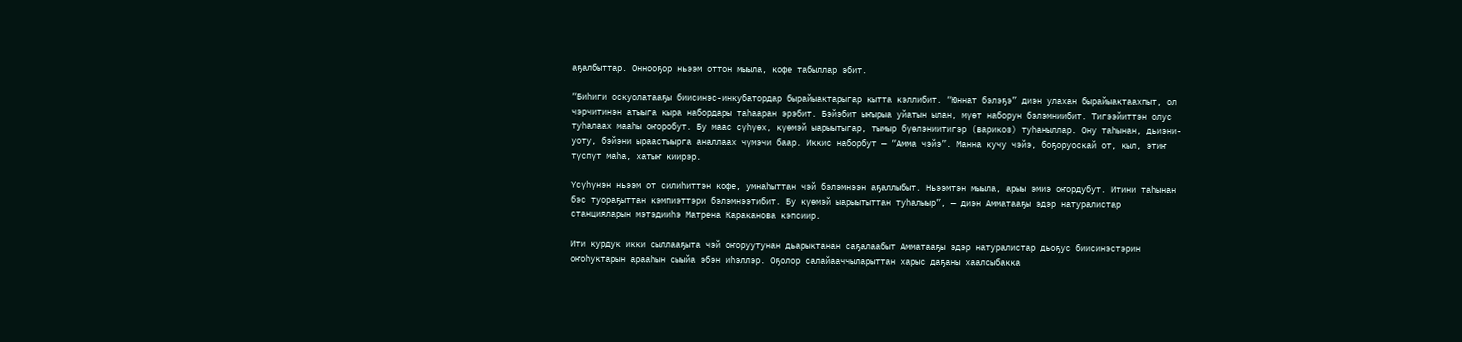аҕалбыттар. Оннооҕор ньээм оттон мыыла, кофе табыллар эбит.

“Биһиги оскуолатааҕы биисинэс-инкубатордар бырайыактарыгар кытта кэллибит. “Юннат бэлэҕэ” диэн улахан бырайыактаахпыт, ол чэрчитинэн атыыга кыра набордары таһааран эрэбит. Бэйэбит ыҥырыа уйатын ылан, мүөт наборун бэлэмниибит. Тигээйиттэн олус туһалаах мааһы оҥоробут. Бу маас сүһүөх, күөмэй ыарыытыгар, тымыр бүөлэниитигэр (варикоз) туһаныллар. Ону таһынан, дьиэни-уоту, бэйэни ыраастыырга аналлаах чүмэчи баар. Иккис наборбут — “Амма чэйэ”. Манна кучу чэйэ, боҕоруоскай от, кыл, этиҥ түспүт маһа, хатыҥ киирэр.

Үсүһүнэн ньээм от силиһиттэн кофе, умнаһыттан чэй бэлэмнээн аҕаллыбыт. Ньээмтэн мыыла, арыы эмиэ оҥордубут. Итини таһынан бэс туораҕыттан кэмпиэттэри бэлэмнээтибит. Бу күөмэй ыарыытыттан туһалыыр”, — диэн Амматааҕы эдэр натуралистар станцияларын мэтэдииһэ Матрена Караканова кэпсиир.

Ити курдук икки сыллааҕыта чэй оҥоруутунан дьарыктанан саҕалаабыт Амматааҕы эдэр натуралистар дьоҕус биисинэстэрин оҥоһуктарын арааһын сыыйа эбэн иһэллэр. Оҕолор салайааччыларыттан харыс даҕаны хаалсыбакка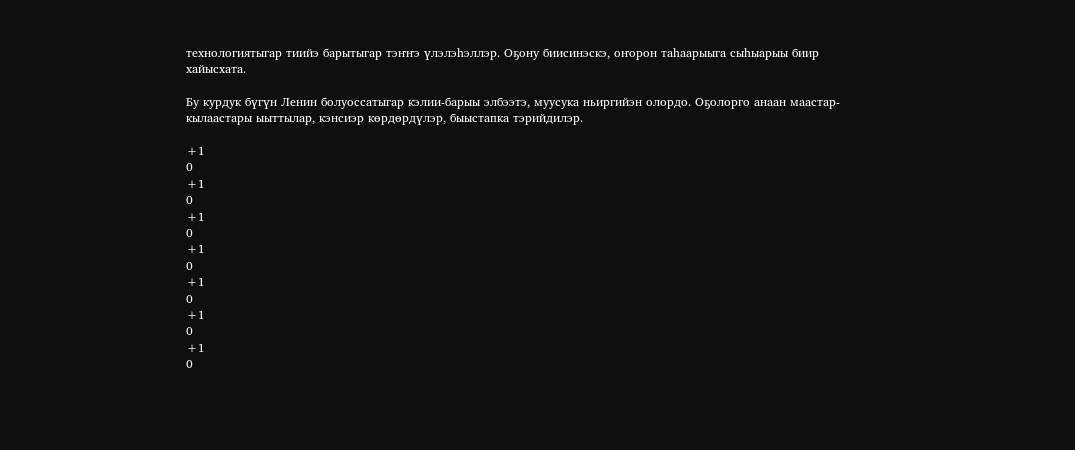технологиятыгар тиийэ барытыгар тэҥҥэ үлэлэһэллэр. Оҕону биисинэскэ, оҥорон таһаарыыга сыһыарыы биир хайысхата.

Бу курдук бүгүн Ленин болуоссатыгар кэлии-барыы элбээтэ, муусука ньиргийэн олордо. Оҕолорго анаан маастар-кылаастары ыыттылар, кэнсиэр көрдөрдүлэр, быыстапка тэрийдилэр.

+1
0
+1
0
+1
0
+1
0
+1
0
+1
0
+1
0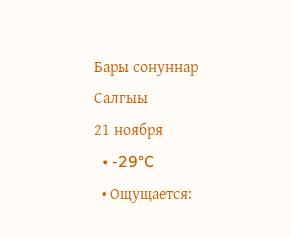Бары сонуннар
Салгыы
21 ноября
  • -29°C
  • Ощущается: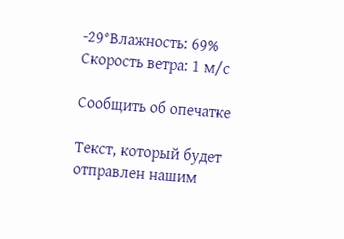-29°Влажность: 69% Скорость ветра: 1 м/с

Сообщить об опечатке

Текст, который будет отправлен нашим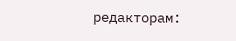редакторам: